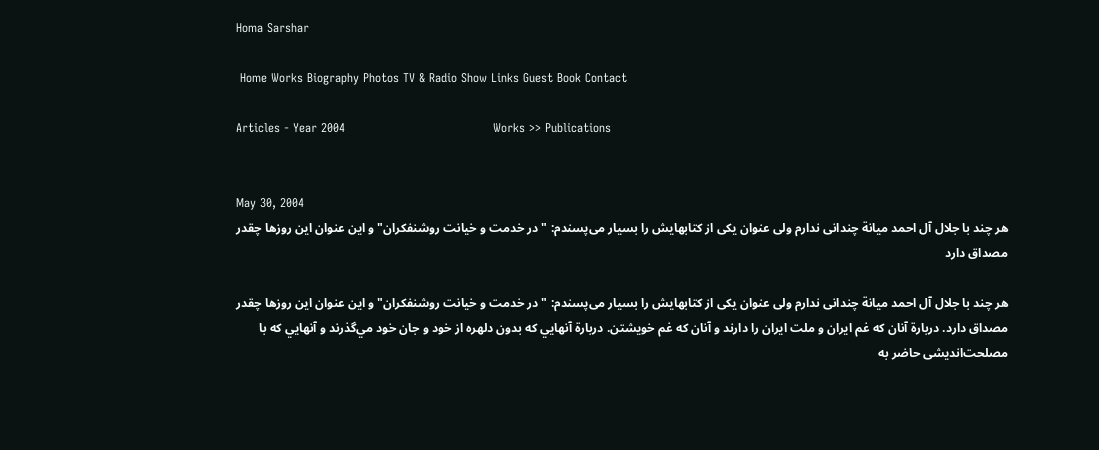Homa Sarshar

 Home Works Biography Photos TV & Radio Show Links Guest Book Contact

Articles - Year 2004                                     Works >> Publications


May 30, 2004
هر چند با جلال آل احمد ميانة چندانی ندارم ولی عنوان يکی از کتابهايش را بسيار می‌پسندم: "در خدمت و خيانت روشنفکران" و اين عنوان اين روزها چقدر مصداق دارد

هر چند با جلال آل احمد ميانة چندانی ندارم ولی عنوان يکی از کتابهايش را بسيار می‌پسندم: "در خدمت و خيانت روشنفکران" و اين عنوان اين روزها چقدر مصداق دارد. دربارة آنان که غم ايران و ملت ايران را دارند و آنان که غم خويشتن. دربارة آنهايي که بدون دلهره از خود و جان خود مي‌گذرند و آنهايي که با مصلحت‌انديشی حاضر به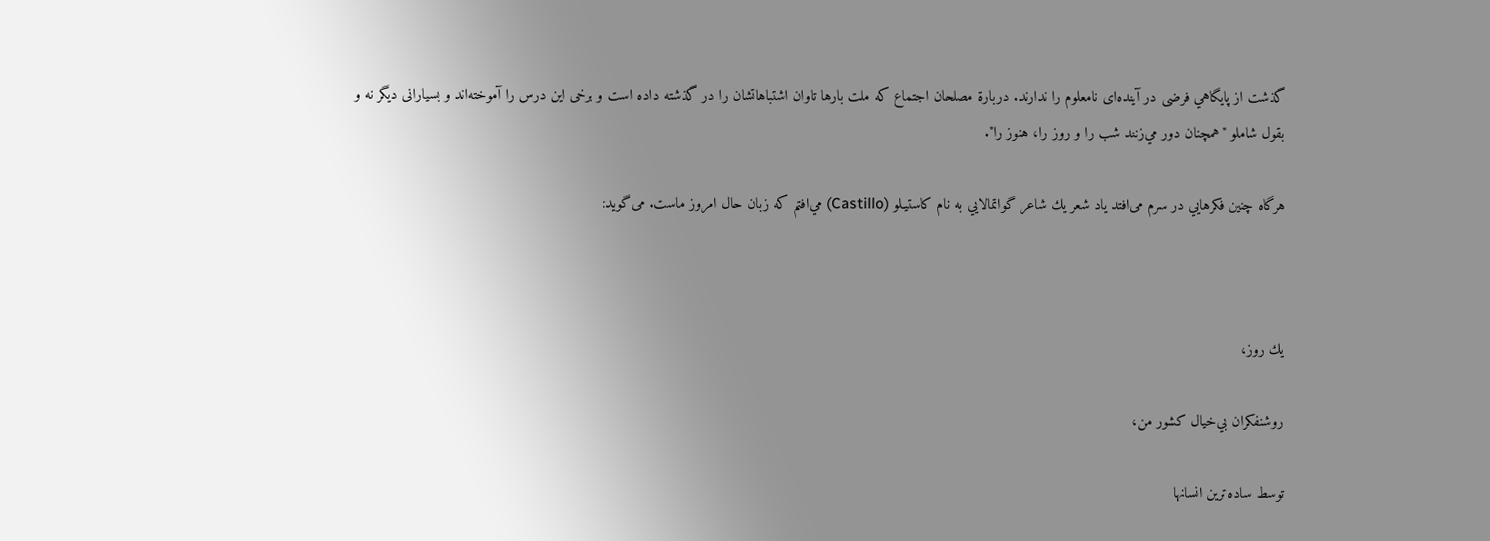گذشت از پايگاهي فرضی در آينده‌ای نامعلوم را ندارند. دربارة مصلحان اجتماع که ملت بارها تاوان اشتباهاتشان را در گذشته داده است و برخی اين درس را آموخته‌اند و بسيارانی ديگر نه و بقول شاملو "همچنان دور مي‌زنند شب را و روز را، هنوز را".

هرگاه چنين فکرهايي در سرم می‌افتد ياد شعر يك‌ شاعر گواتمالايي‌ به‌ نام‌ كاستيـلو (Castillo) مي‌افتم که زبان‌ حال‌ امروز ماست. می‌گويد:



يك‌ روز،

روشنفكران‌ بي‌خيال‌ كشور من‌،

توسط‌ ساده‌ترين‌ انسانها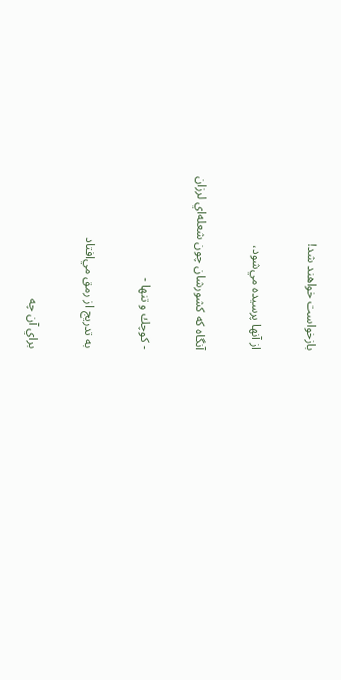بازخواست‌ خواهند شد!

از آنها پرسيده‌ مي‌شود،

آنگاه‌ كه‌ كشورشان‌ چون‌ شعله‌اي‌ لرزان

- كوچك‌ و تنها -

به‌ تدريج‌ از رمق‌ مي‌افتاد

براي‌ آن‌ چه‌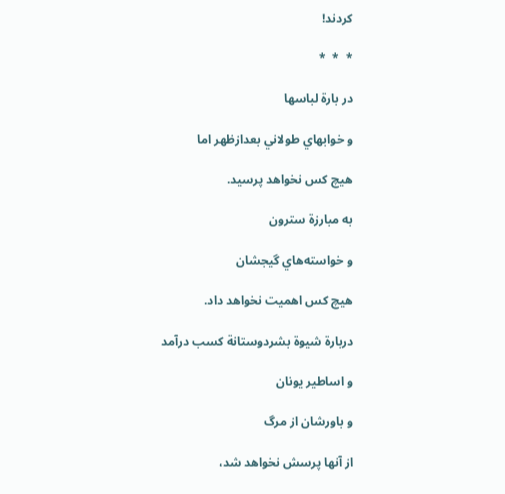كردند!

*  *  *

در بارة‌ لباسها

و خوابهاي‌ طولاني‌ بعدازظهر اما

هيچ‌ كس‌ نخواهد پرسيد.

به‌ مبارزة‌ سترون‌

و خواسته‌هاي‌ گيجشان

هيچ‌ كس‌ اهميت‌ نخواهد داد.

دربارة‌ شيوة‌ بشردوستانة‌ كسب‌ درآمد

و اساطير يونان‌

و باورشان از مرگ‌

از آنها پرسش نخواهد شد،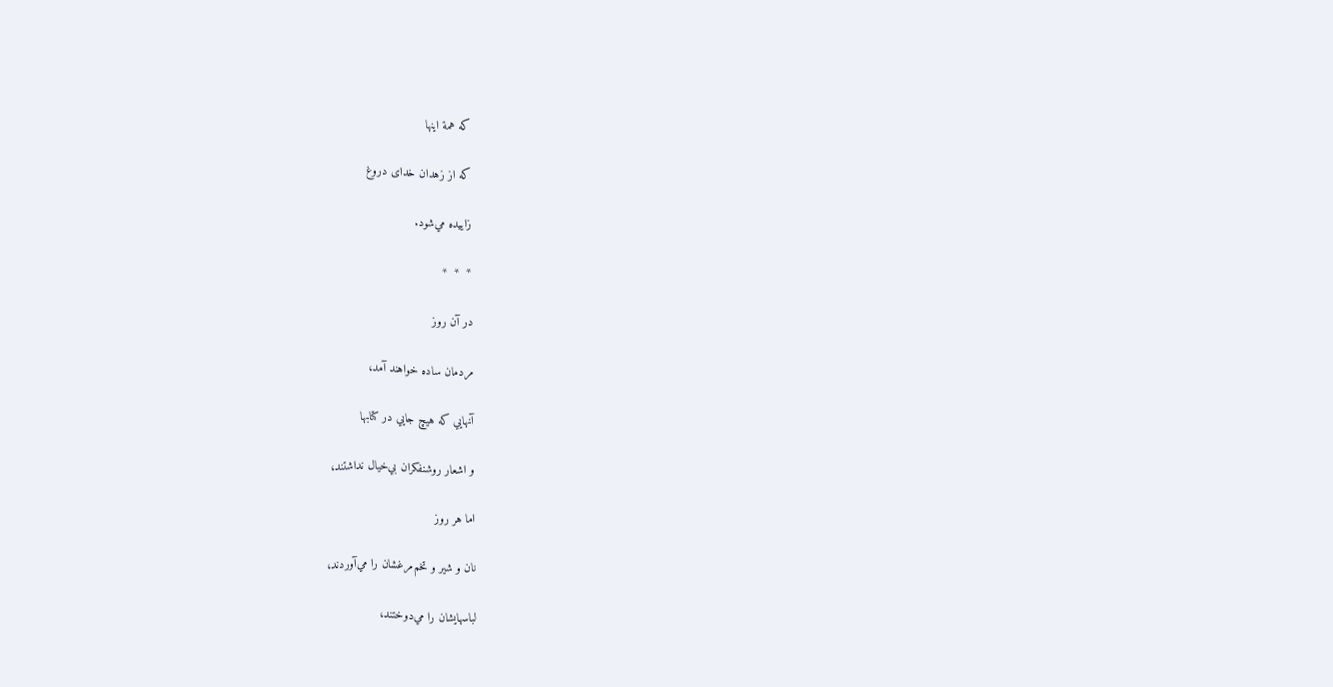که همة اينها

كه‌ از زهدان خدای دروغ‌

زاييده‌ مي‌شود.

*  *  *

در آن‌ روز

مردمان‌ ساده‌ خواهند آمد،

آنهايي‌ كه‌ هيچ‌ جايي‌ در كتابها

و اشعار روشنفكران‌ بي‌خيال‌ نداشتند،

اما هر روز

نان‌ و شير و تخم‌مرغشان‌ را مي‌آوردند،

لباسهايشان‌ را مي‌دوختند،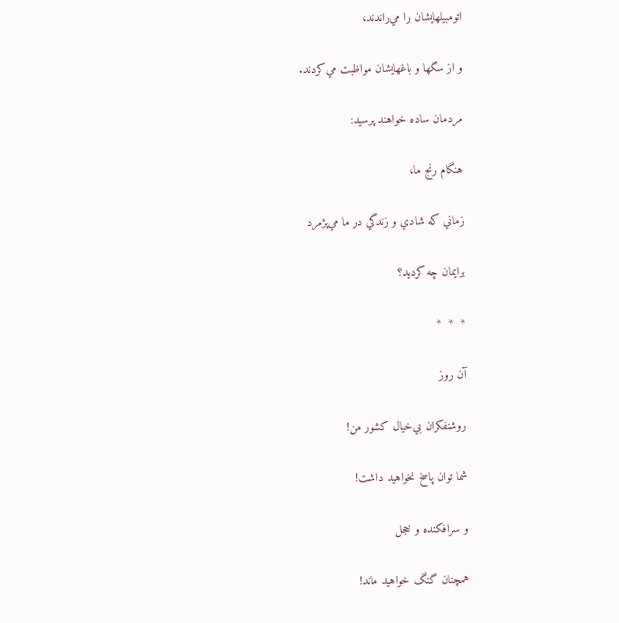اتومبيلهايشان‌ را مي‌راندند،

و از سگها و باغهايشان‌ مواظبت‌ مي‌كردند.

مردمان‌ ساده‌ خواهند پرسيد:

هنگام‌ رنج‌ ما،

زماني‌ كه‌ شادي‌ و زندگي‌ در ما مي‌پژمرد

برايمان‌ چه‌ كرديد؟

*  *  *

آن روز

روشنفكران‌ بي‌خيال‌ كشور من‌!

شما توان پاسخ‌ نخواهيد داشت!

و سرافكنده‌ و خجل‌

همچنان‌ گنگ‌ خواهيد ماند!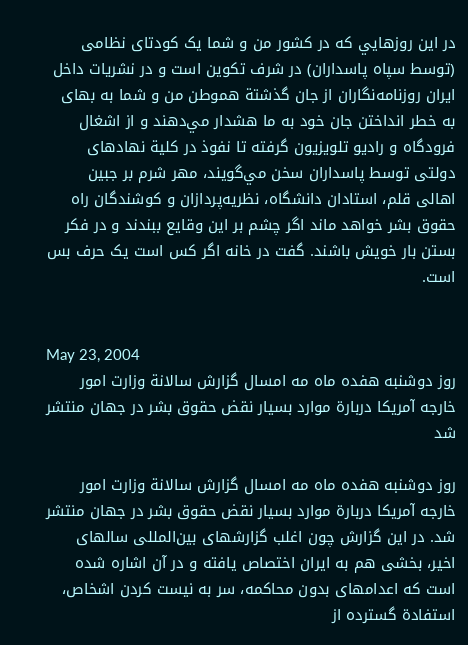در اين روزهايي که در کشور من و شما يک کودتای نظامی (توسط سپاه پاسداران) در شرف تکوين است و در نشريات داخل ايران روزنامه‌نگاران از جان گذشتة هموطن من و شما به بهای به خطر انداختن جان خود به ما هشدار مي‌دهند و از اشغال فرودگاه و راديو تلويزيون گرفته تا نفوذ در کلية نهادهای دولتی توسط پاسداران سخن مي‌گويند، مهر شرم بر جبين اهالی قلم، استادان دانشگاه، نظريه‌پردازان و کوشندگان راه حقوق بشر خواهد ماند اگر چشم بر اين وقايع ببندند و در فکر بستن بار خويش باشند. گفت در خانه اگر کس است يک حرف بس است.


May 23, 2004
روز دوشنبه هفده ماه مه امسال گزارش سالانة وزارت امور خارجه آمريکا دربارة موارد بسيار نقض حقوق بشر در جهان منتشر شد

روز دوشنبه هفده ماه مه امسال گزارش سالانة وزارت امور خارجه آمريکا دربارة موارد بسيار نقض حقوق بشر در جهان منتشر شد. در اين گزارش چون اغلب گزارشهای بين‌المللی سالهای اخير، بخشی هم به ايران اختصاص يافته و در آن اشاره شده است که اعدامهای بدون محاکمه، سر به نيست کردن اشخاص، استفادة گسترده از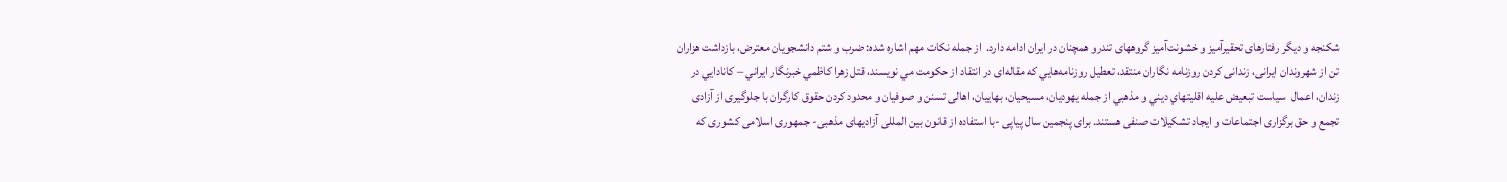شکنجه و ديگر رفتارهای تحقيرآميز و خشونت‌آميز گروههای تندرو همچنان در ايران ادامه دارد.  از جمله نکات مهم اشاره شده: ضرب و شتم دانشجويان معترض، بازداشت هزاران تن از شهروندان ايرانی، زندانی کردن روزنامه نگاران منتقد، تعطيل روزنامه‌هايي که مقاله‌ای در انتقاد از حکومت مي‌ نويسند، قتل زهرا کاظمي خبرنگار ايراني – کانادايي در زندان، اعمال  سياست تبعيض عليه اقليتهاي ديني و مذهبي از جمله يهوديان، مسيحيان، بهاييان، اهالی تسنن و صوفيان و محدود کردن حقوق کارگران با جلوگيری از آزادی تجمع و حق برگزاری اجتماعات و ايجاد تشکيلات صنفی هستند. برای پنجمين سال پياپی -با استفاده از قانون بين المللی آزاديهای مذهبی- جمهوری اسلامی کشوری که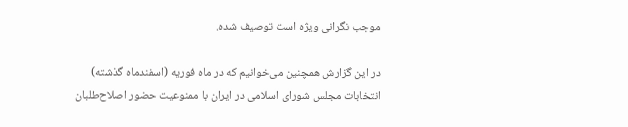موجب نگرانی ويژه است توصيف شده.

در اين گزارش همچنين می‌خوانيم که در ماه فوريه (اسفندماه گذشته) انتخابات مجلس شورای اسلامی در ايران با ممنوعيت حضور اصلاح‌طلبان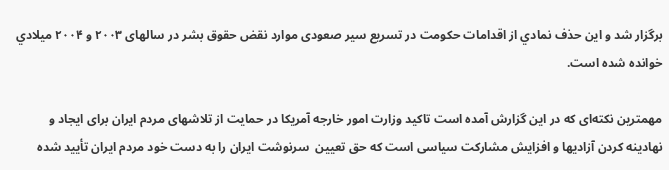برگزار شد و اين حذف نمادي از اقدامات حکومت در تسريع سير صعودی موارد نقض حقوق بشر در سالهای ۲۰۰۳ و ۲۰۰۴ ميلادي خوانده شده است.

مهمترين نکته‌ای که در اين گزارش آمده است تاکيد وزارت امور خارجه آمريکا در حمايت از تلاشهای مردم ايران برای ايجاد و نهادينه کردن آزاديها و افزايش مشارکت سياسی است که حق تعيين  سرنوشت ايران را به دست خود مردم ايران تأييد شده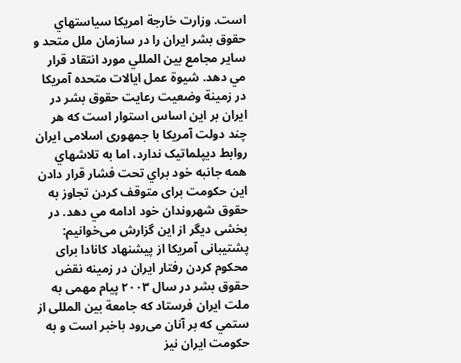است. وزارت خارجة امريکا سياستهاي حقوق بشر ايران را در سازمان ملل متحد و ساير مجامع بين المللي مورد انتقاد قرار مي دهد. شيوة عمل ايالات متحده آمريکا در زمينة وضعيت رعايت حقوق بشر در ايران بر اين اساس استوار است که هر چند دولت آمريکا با جمهوری اسلامی ايران روابط ديپلماتيک ندارد، اما به تلاشهاي همه جانبه خود براي تحت فشار قرار دادن اين حکومت برای متوقف کردن تجاوز به حقوق شهروندان خود ادامه مي دهد. در بخشی ديگر از اين گزارش می‌خوانيم: پشتيبانی آمريکا از پيشنهاد کانادا برای محکوم کردن رفتار ايران در زمينه نقض حقوق بشر در سال ۲۰۰۳ پيام مهمی به ملت ايران فرستاد که جامعة بين المللی از ستمي که بر آنان می‌رود باخبر است و به حکومت ايران نيز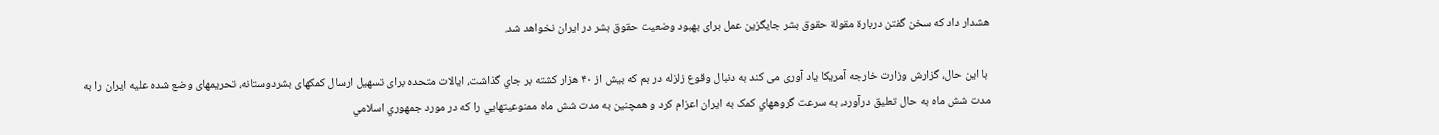هشدار داد که سخن گفتن دربارة مقولة حقوق بشر جايگزين عمل برای بهبود وضعيت حقوق بشر در ايران نخواهد شد.

 با اين حال، گزارش وزارت خارجه آمريکا ياد آوری می کند به دنبال وقوع زلزله در بم که بيش از ۴۰ هزار کشته بر جاي گذاشت، ايالات متحده برای تسهيل ارسال کمکهای بشردوستانه، تحريمهای وضع شده عليه ايران را به مدت شش ماه به حال تعليق درآورد، به سرعت گروههاي کمک به ايران اعزام کرد و همچنين به مدت شش ماه ممنوعيتهايي را که در مورد جمهوري اسلامي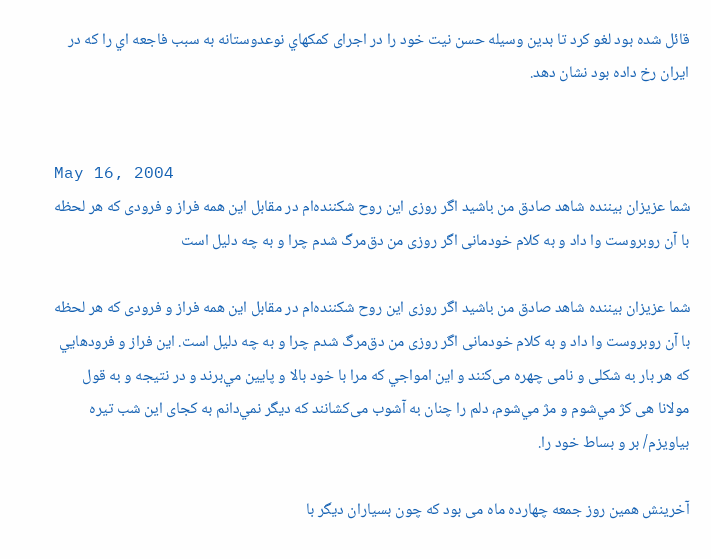قائل شده بود لغو کرد تا بدين وسيله حسن نيت خود را در اجرای کمکهاي نوعدوستانه به سبب فاجعه اي را که در ايران رخ داده بود نشان دهد.


May 16, 2004
شما عزيزان بيننده شاهد صادق من باشيد اگر روزی اين روح شکننده‌ام در مقابل اين همه فراز و فرودی که هر لحظه با آن روبروست وا داد و به کلام خودمانی اگر روزی من دق‌مرگ شدم چرا و به چه دليل است

شما عزيزان بيننده شاهد صادق من باشيد اگر روزی اين روح شکننده‌ام در مقابل اين همه فراز و فرودی که هر لحظه با آن روبروست وا داد و به کلام خودمانی اگر روزی من دق‌مرگ شدم چرا و به چه دليل است. اين فراز و فرودهايي که هر بار به شکلی و نامی چهره می‌کنند و اين امواجي که مرا با خود بالا و پايين مي‌برند و در نتيجه و به قول مولانا هی کژ مي‌شوم و مژ مي‌شوم، دلم را چنان به آشوب می‌کشانند که ديگر نمي‌دانم به کجای اين شب تيره بياويزم/ بر و بساط خود را.

آخرينش همين روز جمعه چهارده ماه می بود که چون بسياران ديگر با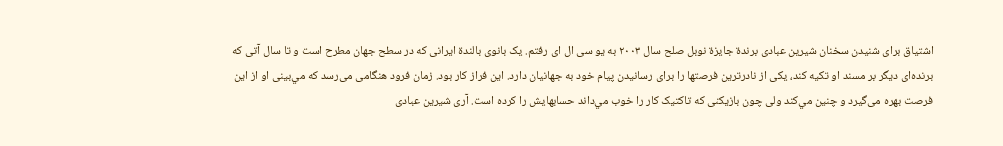اشتياق برای شنيدن سخنان شيرين عبادی برندة جايزة نوبل صلح سال ۲۰۰۳ به يو سی ال ای رفتم. يک بانوی بالندة ايرانی که در سطح جهان مطرح است و تا سال آتی که برنده‌ای ديگر بر مسند او تکيه کند، يکی از نادرترين فرصتها را برای رسانيدن پيام خود به جهانيان دارد. اين فراز کار بود. زمان فرود هنگامی می‌رسد که مي‌بينی او از اين فرصت بهره می‌گيرد و چنين مي‌کند ولی چون بازيکنی که تاکتيک کار را خوب مي‌داند حسابهايش را کرده است. آری شيرين عبادی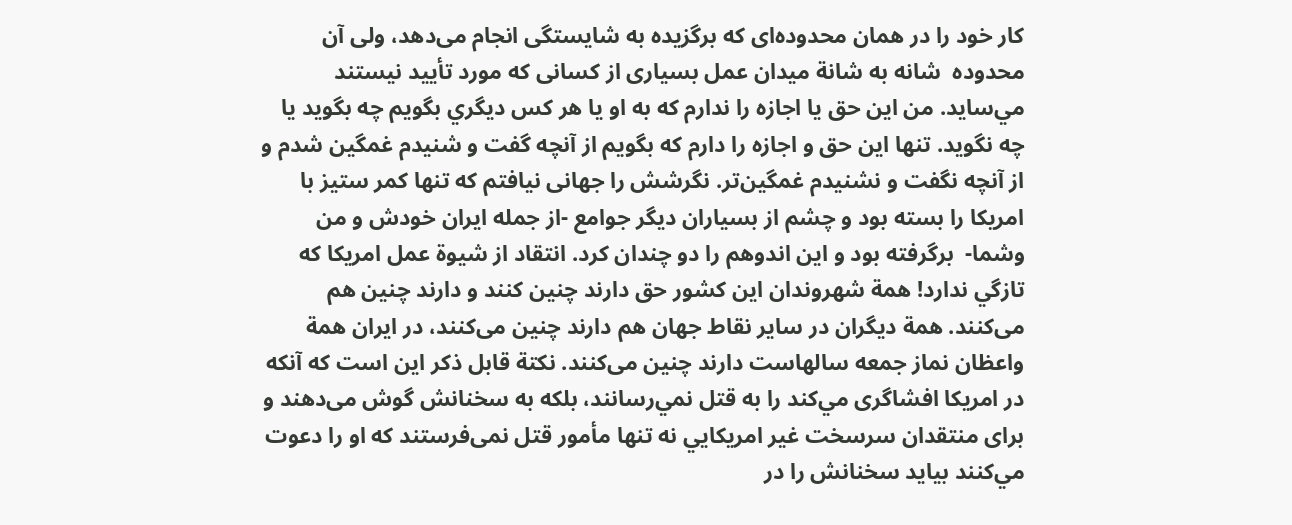کار خود را در همان محدوده‌ای که برگزيده به شايستگی انجام می‌دهد، ولی آن محدوده  شانه به شانة ميدان عمل بسياری از کسانی که مورد تأييد نيستند مي‌سايد. من اين حق يا اجازه را ندارم که به او يا هر کس ديگري بگويم چه بگويد يا چه نگويد. تنها اين حق و اجازه را دارم که بگويم از آنچه گفت و شنيدم غمگين شدم و از آنچه نگفت و نشنيدم غمگين‌تر. نگرشش را جهانی نيافتم که تنها کمر ستيز با امريکا را بسته بود و چشم از بسياران ديگر جوامع -از جمله ايران خودش و من وشما-  برگرفته بود و اين اندوهم را دو چندان کرد. انتقاد از شيوة عمل امريکا که تازگي ندارد! همة شهروندان اين کشور حق دارند چنين کنند و دارند چنين هم می‌کنند. همة ديگران در ساير نقاط جهان هم دارند چنين می‌کنند، در ايران همة واعظان نماز جمعه سالهاست دارند چنين می‌کنند. نکتة قابل ذکر اين است که آنکه در امريکا افشاگری مي‌کند را به قتل نمي‌رسانند، بلکه به سخنانش گوش می‌دهند و برای منتقدان سرسخت غير امريکايي نه تنها مأمور قتل نمی‌فرستند که او را دعوت مي‌کنند بيايد سخنانش را در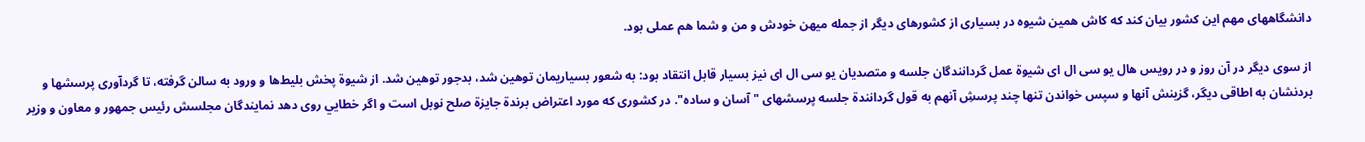دانشگاههای مهم اين کشور بيان کند که کاش همين شيوه در بسياری از کشورهای ديگر از جمله ميهن خودش و من و شما هم عملی بود.

از سوی ديگر در آن روز و در رويس هال يو سی ال ای شيوة عمل گردانندگان جلسه و متصديان يو سی ال ای نيز بسيار قابل انتقاد بود: به شعور بسياريمان توهين شد، بدجور توهين شد. از شيوة پخش بليط‌ها و ورود به سالن گرفته، تا گردآوری پرسشها و بردنشان به اطاقی ديگر، گزينش آنها و سپس خواندن تنها چند پرسشِ آنهم به قول گردانندة جلسه پرسشهای "آسان و ساده". در کشوری که مورد اعتراض برندة جايزة صلح نوبل است و اگر خطايي روی دهد نمايندگان مجلسش رئيس جمهور و معاون و وزير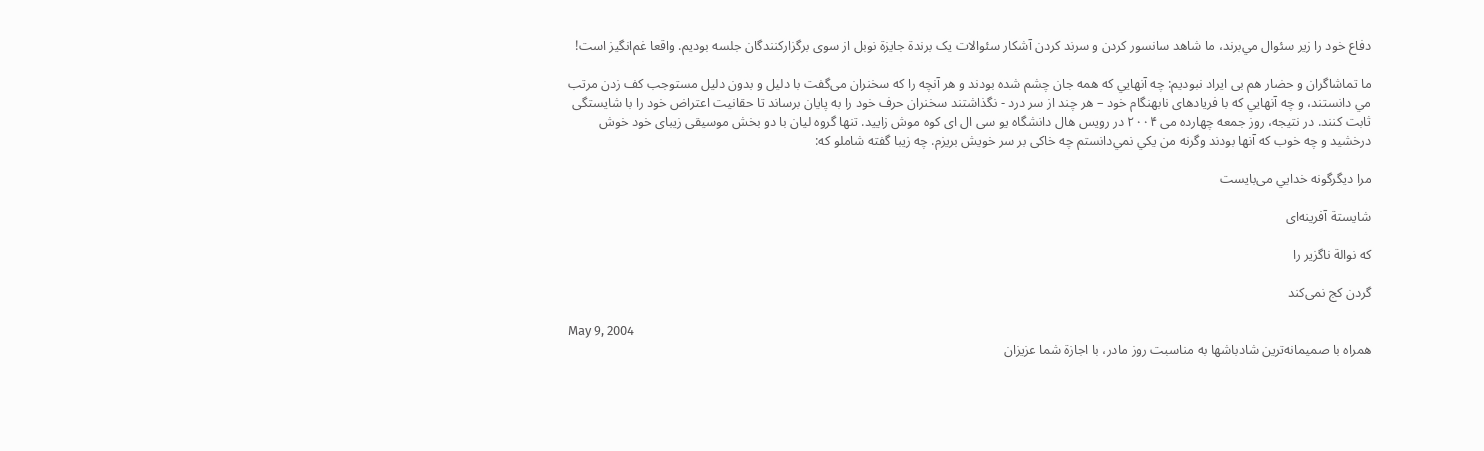دفاع خود را زير سئوال مي‌برند، ما شاهد سانسور کردن و سرند کردن آشکار سئوالات يک برندة جايزة نوبل از سوی برگزارکنندگان جلسه بوديم. واقعا غم‌انگيز است!

ما تماشاگران و حضار هم بی ايراد نبوديم: چه آنهايي که همه جان چشم شده بودند و هر آنچه را که سخنران می‌گفت با دليل و بدون دليل مستوجب کف زدن مرتب مي دانستند، و چه آنهايي که با فريادهای نابهنگام خود – هر چند از سر درد - نگذاشتند سخنران حرف خود را به پايان برساند تا حقانيت اعتراض خود را با شايستگی ثابت کنند. در نتيجه، روز جمعه چهارده می ۲۰۰۴ در رويس هال دانشگاه يو سی ال ای کوه موش زاييد. تنها گروه ليان با دو بخش موسيقی زيبای خود خوش درخشيد و چه خوب که آنها بودند وگرنه من يکي نمي‌دانستم چه خاکی بر سر خويش بريزم. چه زيبا گفته شاملو که:

مرا ديگرگونه خدايي می‌بايست

شايستة آفرينه‌ای

که نوالة ناگزير را

گردن کج نمی‌کند

May 9, 2004
همراه با صميمانه‌ترين شادباشها به مناسبت روز مادر، با اجازة شما عزيزان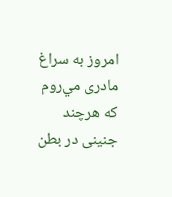امروز به سراغ مادری مي‌روم که هرچند جنينی در بطن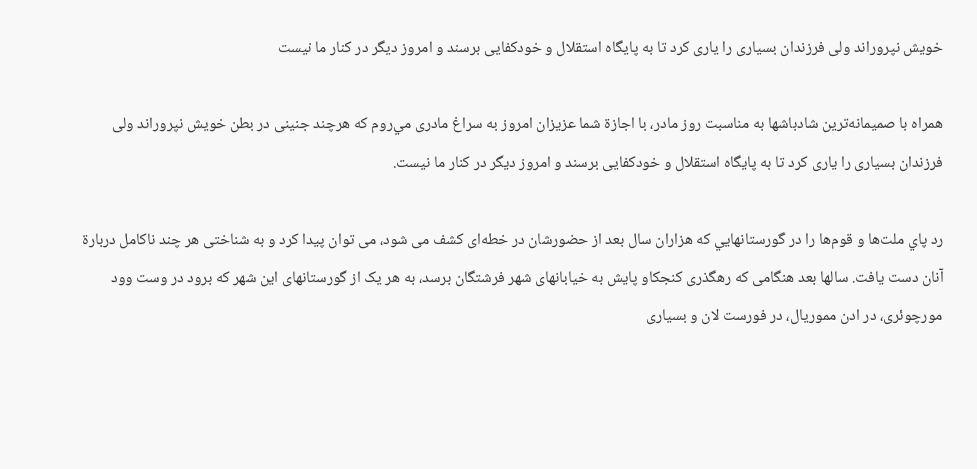خويش نپروراند ولی فرزندان بسياری را ياری کرد تا به پايگاه استقلال و خودکفايی برسند و امروز ديگر در کنار ما نيست

همراه با صميمانه‌ترين شادباشها به مناسبت روز مادر، با اجازة شما عزيزان امروز به سراغ مادری مي‌روم که هرچند جنينی در بطن خويش نپروراند ولی فرزندان بسياری را ياری کرد تا به پايگاه استقلال و خودکفايی برسند و امروز ديگر در کنار ما نيست.

رد پاي ملت‌ها و قوم‌ها را در گورستانهايي که هزاران سال بعد از حضورشان در خطه‌ای کشف می شود، می توان پيدا کرد و به شناختی هر چند ناکامل دربارة آنان دست يافت. سالها بعد هنگامی که رهگذری کنجکاو پايش به خيابانهای شهر فرشتگان برسد، به هر يک از گورستانهای اين شهر که برود در وست وود مورچوئری، در ادن مموريال، در فورست لان و بسياری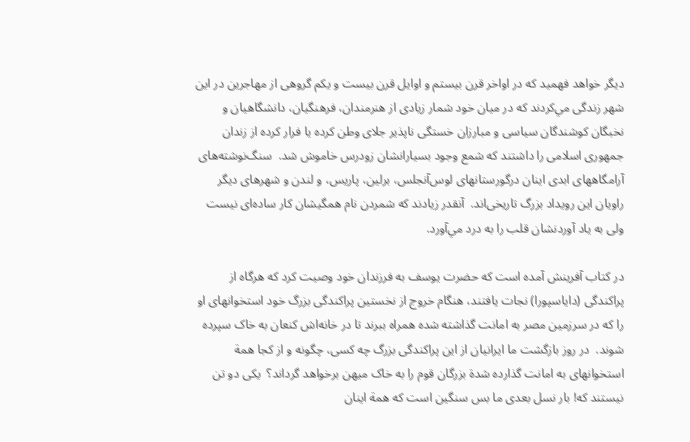ديگر خواهد فهميد که در اواخر قرن بيستم و اوايل قرن بيست و يکم گروهی از مهاجرين در اين شهر زندگی مي‌کردند که در ميان خود شمار زيادی از هنرمندان، فرهنگيان، دانشگاهيان و نخبگان کوشندگان سياسی و مبارزان خستگی ناپذير جلای وطن کرده يا فرار کرده از زندان جمهوری اسلامی را داشتند که شمع وجود بسيارانشان زودرس خاموش شد.  سنگ‌نوشته‌های آرامگاههای ابدی اينان درگورستانهای لوس‌آنجلس، برلين، پاريس، و لندن و شهرهای ديگر راويان اين رويداد بزرگ تاريخی‌اند.  آنقدر زيادند که شمردن نام همگيشان کار ساده‌ای نيست ولی به ياد آوردنشان قلب را به درد مي‌آورد.

در کتاب آفرينش آمده است که حضرت يوسف به فرزندان خود وصيت کرد که هرگاه از پراکندگی (داياسپورا) نجات يافتند، هنگام خروج از نخستين پراکندگی بزرگ خود استخوانهای او را که در سرزمين مصر به امانت گذاشته شده همراه ببرند تا در خانه‌اش کنعان به خاک سپرده شوند.  در روز بازگشت ما ايرانيان از اين پراکندگی بزرگ چه کسی، چگونه و از کجا همة استخوانهای به امانت گذارده شدة بزرگان قوم را به خاک ميهن برخواهد گرداند؟  يکی دو تن نيستند که! بار نسل بعدی ما بس سنگين است که همة اينان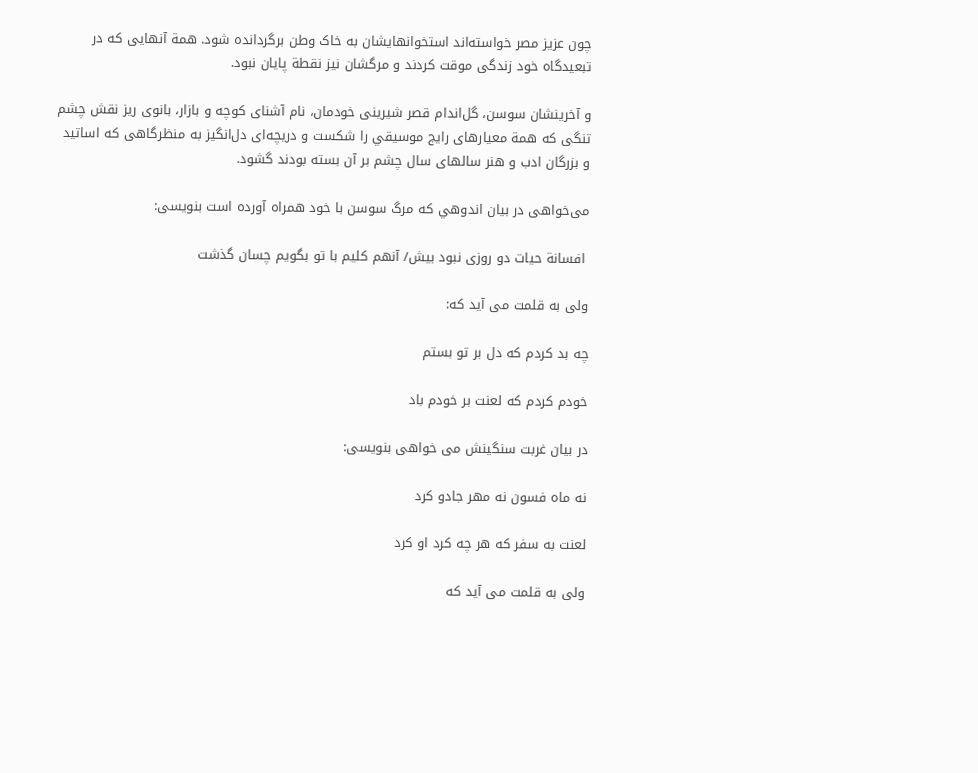چون عزيز مصر خواسته‌اند استخوانهايشان به خاک وطن برگردانده شود. همة آنهايی که در تبعيدگاه خود زندگی موقت کردند و مرگشان نيز نقطة پايان نبود.

و آخرينشان سوسن، گل‌اندام قصر شيرينی خودمان، نام آشنای کوچه و بازار، بانوی ريز نقش چشم تنگی که همة معيارهای رايج موسيقي را شکست و دريچه‌ای دل‌انگيز به منظرگاهی که اساتيد و بزرگان ادب و هنر سالهای سال چشم بر آن بسته بودند گشود.

می‌خواهی در بيان اندوهي که مرگ سوسن با خود همراه آورده است بنويسی:

 افسانة حيات دو روزی نبود بيش/ آنهم کليم با تو بگويم چسان گذشت

ولی به قلمت می آيد که:

چه بد کردم که دل بر تو بستم

خودم کردم که لعنت بر خودم باد

در بيان غربت سنگينش می خواهی بنويسی:

نه ماه فسون نه مهر جادو کرد

لعنت به سفر که هر چه کرد او کرد

ولی به قلمت می آيد که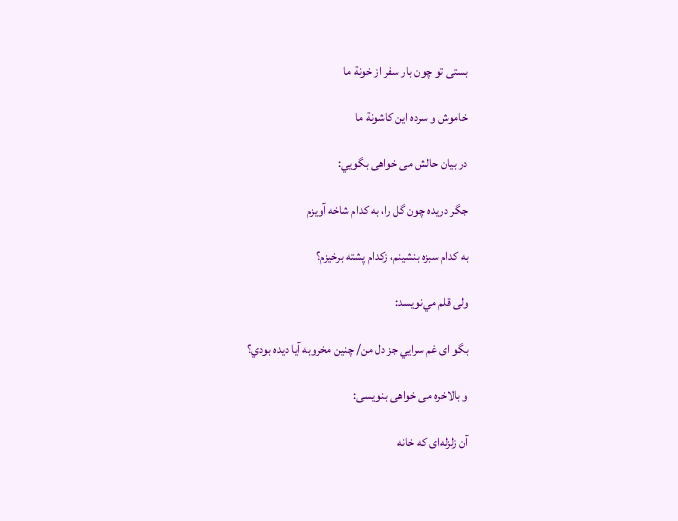بستی تو چون بار سفر از خونة ما

خاموش و سرده اين کاشونة ما

در بيان حالش می خواهی بگويي:

جگر دريده چون گل را، به کدام شاخه آويزم

به کدام سبزه بنشينم، زکدام پشته برخيزم؟

ولی قلم مي‌نويسد:

بگو ای غم سرايي جز دل من/ چنين مخروبه آيا ديده بودي؟

و بالاخره می خواهی بنويسی:

آن زلزله‌ای که خانه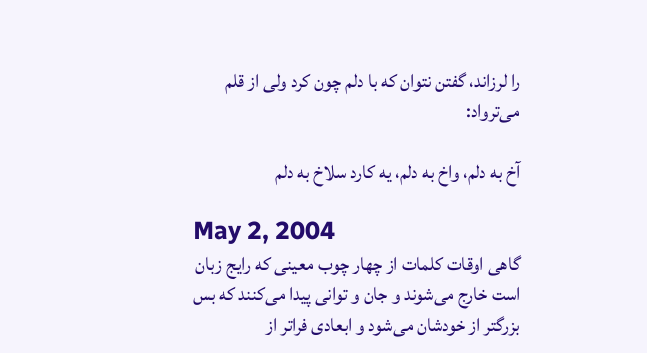را لرزاند، گفتن نتوان که با دلم چون کرد ولی از قلم می‌ترواد:

آخ به دلم، واخ به دلم، يه کارد سلاخ به دلم

May 2, 2004
گاهی اوقات کلمات از چهار چوب معينی که رايج زبان است خارج می‌شوند و جان و توانی پيدا می‌کنند که بس بزرگتر از خودشان می‌شود و ابعادی فراتر از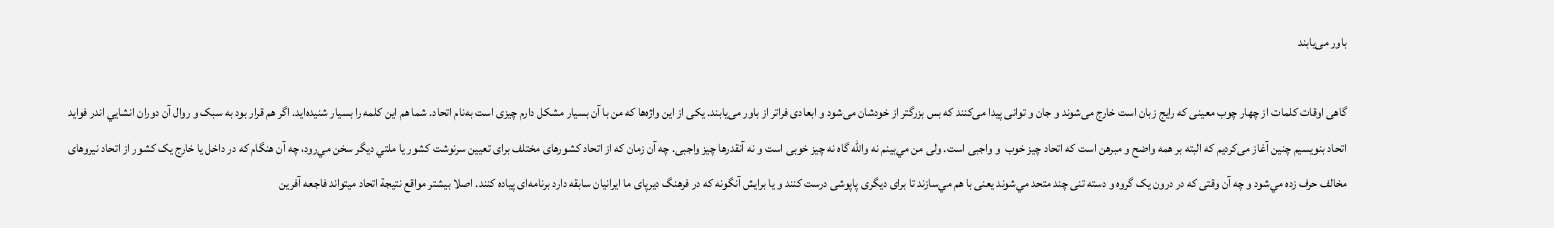باور می‌يابند

گاهی اوقات کلمات از چهار چوب معينی که رايج زبان است خارج می‌شوند و جان و توانی پيدا می‌کنند که بس بزرگتر از خودشان می‌شود و ابعادی فراتر از باور می‌يابند. يکی از اين واژه‌ها که من با آن بسيار مشکل دارم چيزی است به‌نام اتحاد. شما هم اين کلمه را بسيار شنيده‌ايد. اگر هم قرار بود به سبک و روال آن دوران انشايي اندر فوايد اتحاد بنويسيم چنين آغاز می‌کرديم که البته بر همه واضح و مبرهن است که اتحاد چيز خوب  و واجبی است. ولی من مي‌بينم نه والله گاه نه چيز خوبی است و نه آنقدرها چيز واجبی. چه آن زمان که از اتحاد کشورهای مختلف برای تعيين سرنوشت کشور يا ملتي ديگر سخن مي‌رود، چه آن هنگام که در داخل يا خارج يک کشور از اتحاد نيروهای مخالف حرف زده مي‌شود و چه آن وقتی که در درون يک گروه و دسته تنی چند متحد مي‌شوند يعنی با هم مي‌سازند تا برای ديگری پاپوشی درست کنند و يا برايش آنگونه که در فرهنگ ديرپای ما ايرانيان سابقه دارد برنامه‌ای پياده کنند. اصلا بيشتر مواقع نتيجة اتحاد ميتواند فاجعه آفرين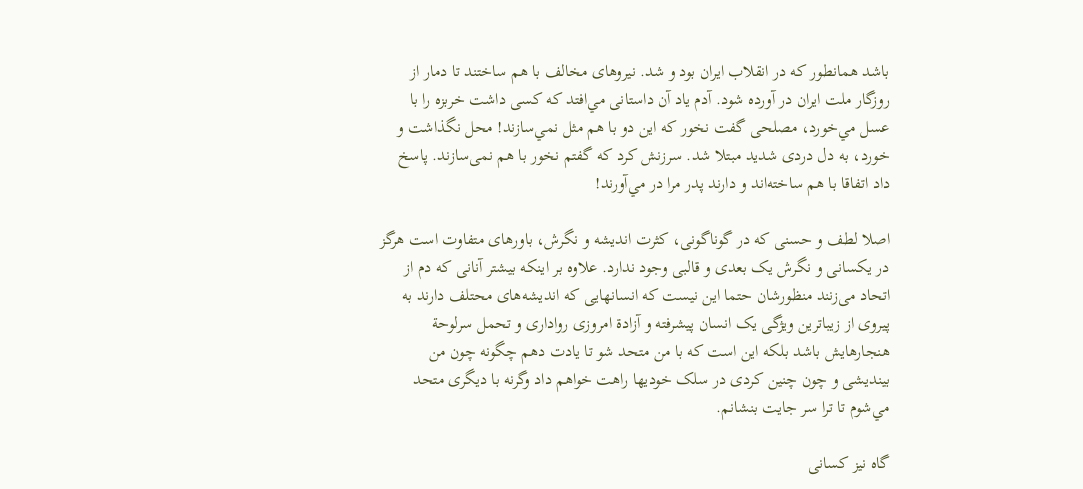باشد همانطور که در انقلاب ايران بود و شد. نيروهای مخالف با هم ساختند تا دمار از روزگار ملت ايران در آورده شود. آدم ياد آن داستانی مي‌افتد که کسی داشت خربزه را با عسل مي‌خورد، مصلحی گفت نخور که اين دو با هم مثل نمي‌سازند! محل نگذاشت و خورد، به دل دردی شديد مبتلا شد. سرزنش کرد که گفتم نخور با هم نمی‌سازند. پاسخ داد اتفاقا با هم ساخته‌اند و دارند پدر مرا در مي‌آورند!

اصلا لطف و حسنی که در گوناگونی، کثرت انديشه و نگرش، باورهای متفاوت است هرگز در يکسانی و نگرش يک بعدی و قالبی وجود ندارد. علاوه بر اينکه بيشتر آنانی که دم از اتحاد می‌زنند منظورشان حتما اين نيست که انسانهايی که انديشه‌های محتلف دارند به پيروی از زيباترين ويژگی يک انسان پيشرفته و آزادة امروزی رواداری و تحمل سرلوحة هنجارهايش باشد بلکه اين است که با من متحد شو تا يادت دهم چگونه چون من بينديشی و چون چنين کردی در سلک خوديها راهت خواهم داد وگرنه با ديگری متحد مي‌شوم تا ترا سر جايت بنشانم.

گاه نيز کسانی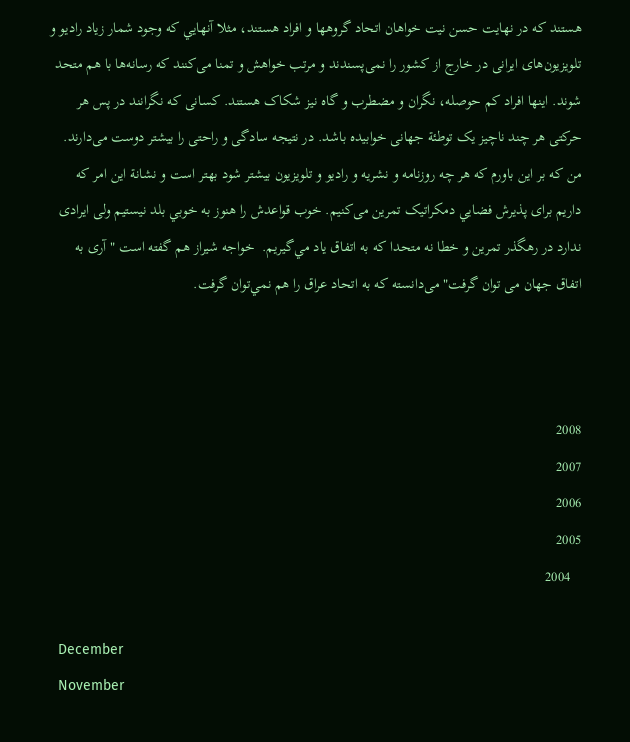هستند که در نهايت حسن نيت خواهان اتحاد گروهها و افراد هستند، مثلا آنهايي که وجود شمار زياد راديو و تلويزيون‌های ايرانی در خارج از کشور را نمی‌پسندند و مرتب خواهش و تمنا می‌کنند که رسانه‌ها با هم متحد شوند. اينها افراد کم حوصله، نگران و مضطرب و گاه نيز شکاک هستند. کسانی که نگرانند در پس هر حرکتی هر چند ناچيز يک توطئة جهانی خوابيده باشد. در نتيجه سادگی و راحتی را بيشتر دوست می‌دارند. من که بر اين باورم که هر چه روزنامه و نشريه و راديو و تلويزيون بيشتر شود بهتر است و نشانة اين امر که داريم برای پذيرش فضايي دمکراتيک تمرين می‌کنيم. خوب قواعدش را هنوز به خوبي بلد نيستيم ولی ايرادی ندارد در رهگذر تمرين و خطا نه متحدا که به اتفاق ياد مي‌گيريم.  خواجه شيراز هم گفته است "آری به اتفاق جهان می توان گرفت" می‌دانسته که به اتحاد عراق را هم نمي‌توان گرفت.



2008
2007
2006
2005
   2004

  December
  November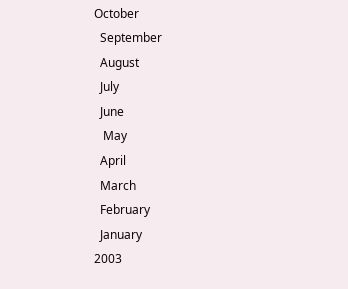October
  September
  August
  July
  June
   May
  April
  March
  February
  January
2003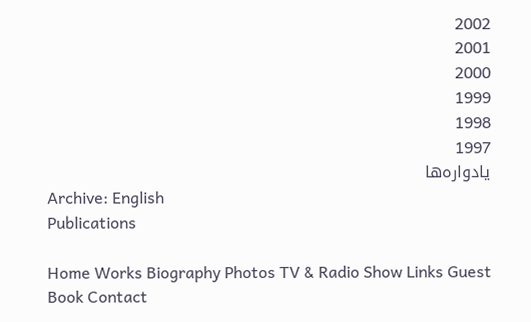2002
2001
2000
1999
1998
1997
يادواره‌ها
Archive: English
Publications

Home Works Biography Photos TV & Radio Show Links Guest Book Contact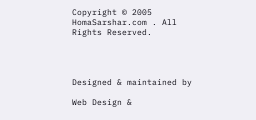Copyright © 2005 HomaSarshar.com . All Rights Reserved.




Designed & maintained by

Web Design &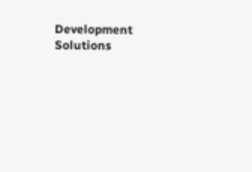Development Solutions